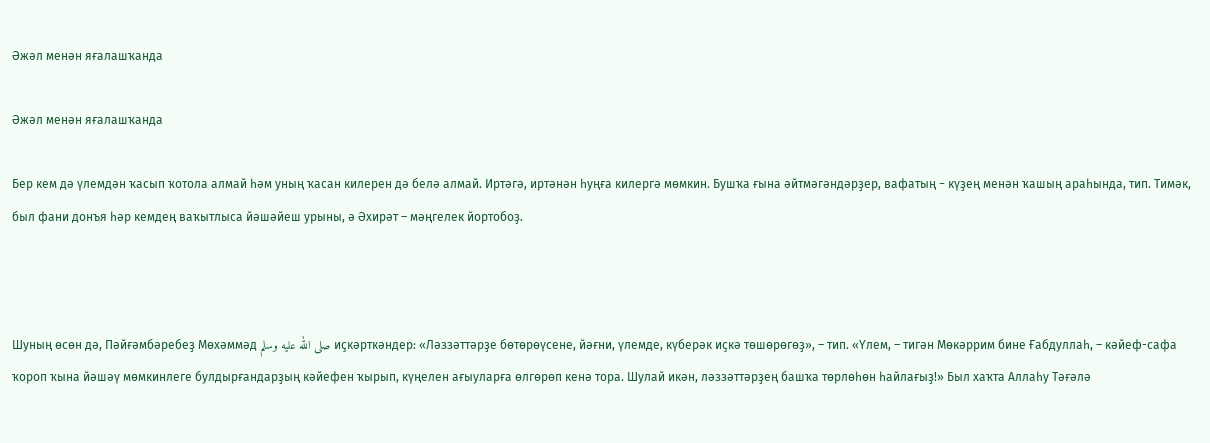Әжәл менән яғалашҡанда

Әжәл менән яғалашҡанда

Бер кем дә үлемдән ҡасып ҡотола алмай һәм уның ҡасан килерен дә белә алмай. Иртәгә, иртәнән һуңға килергә мөмкин. Бушҡа ғына әйтмәгәндәрҙер, вафатың − күҙең менән ҡашың араһында, тип. Тимәк, был фани донъя һәр кемдең ваҡытлыса йәшәйеш урыны, ә Әхирәт – мәңгелек йортобоҙ.



Шуның өсөн дә, Пәйғәмбәребеҙ Мөхәммәд صلى الله عليه وسلم иҫкәрткәндер: «Ләззәттәрҙе бөтөрөүсене, йәғни, үлемде, күберәк иҫкә төшөрөгөҙ», – тип. «Үлем, – тигән Мөкәррим бине Ғабдуллаһ, – кәйеф-сафа ҡороп ҡына йәшәү мөмкинлеге булдырғандарҙың кәйефен ҡырып, күңелен ағыуларға өлгөрөп кенә тора. Шулай икән, ләззәттәрҙең башҡа төрлөһөн һайлағыҙ!» Был хаҡта Аллаһу Тәғәлә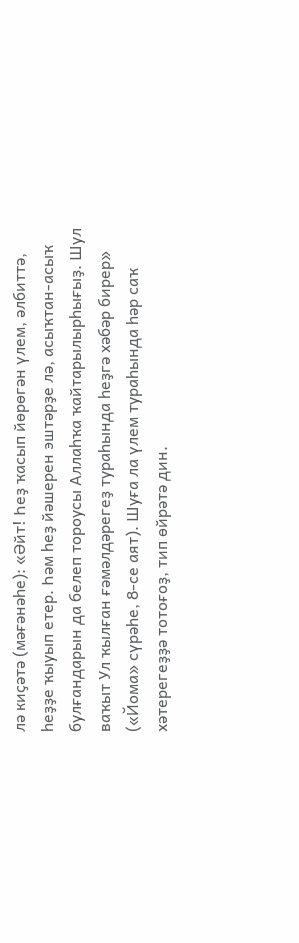лә киҫәтә (мәғәнәһе): «Әйт! Һеҙ ҡасып йөрөгән үлем, әлбиттә, һеҙҙе ҡыуып етер. Һәм һеҙ йәшерен эштәрҙе лә, асыҡтан-асыҡ булғандарын да белеп тороусы Аллаһҡа ҡайтарылырһығыҙ. Шул ваҡыт Ул ҡылған ғәмәлдәрегеҙ тураһында һеҙгә хәбәр бирер» («Йома» сүрәһе, 8-се аят). Шуға ла үлем тураһында һәр саҡ хәтерегеҙҙә тотоғоҙ, тип өйрәтә дин.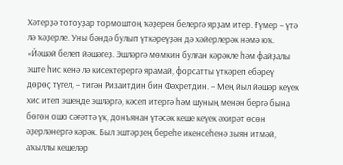Хәтерҙә тотоуҙар тормоштоң ҡәҙерен белергә ярҙам итер. Ғүмер – үтә лә ҡәҙерле. Уны бәндә булып үткәреүҙән дә хәйерлерәк нәмә юҡ. «Йәшәй белеп йәшәгеҙ. Эшләргә мөмкин булған кәрәкле һәм файҙалы эште һис кенә лә кисектерергә ярамай, форсатты үткәреп ебәреү дөрөҫ түгел, – тигән Ризаитдин бин Фәхретдин. – Мең йыл йәшәр кеүек хис итеп эшеңде эшләргә, кәсеп итергә һәм шуның менән бергә бына бөгөн ошо сәғәттә үк, донъянан үтәсәк кеше кеүек әхирәт өсөн әҙерләнергә кәрәк. Был эштәрҙең береһе икенсеһенә зыян итмәй, аҡыллы кешеләр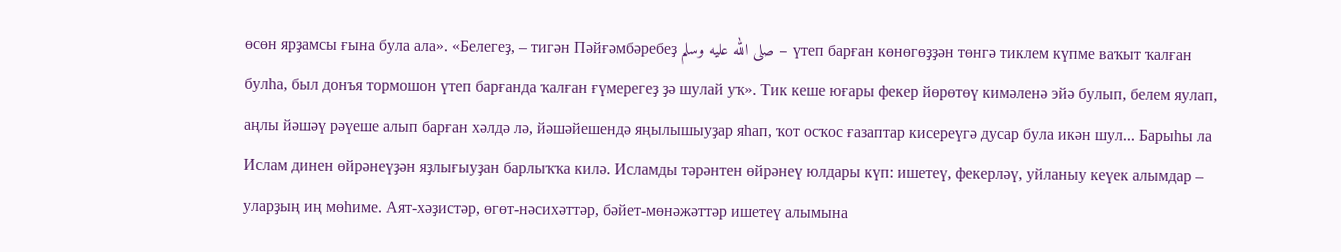өсөн ярҙамсы ғына була ала». «Белегеҙ, – тигән Пәйғәмбәребеҙ صلى الله عليه وسلم – үтеп барған көнөгөҙҙән төнгә тиклем күпме ваҡыт ҡалған булһа, был донъя тормошон үтеп барғанда ҡалған ғүмерегеҙ ҙә шулай уҡ». Тик кеше юғары фекер йөрөтөү кимәленә эйә булып, белем яулап, аңлы йәшәү рәүеше алып барған хәлдә лә, йәшәйешендә яңылышыуҙар яһап, ҡот осҡос ғазаптар кисереүгә дусар була икән шул... Барыһы ла Ислам динен өйрәнеүҙән яҙлығыуҙан барлыҡҡа килә. Исламды тәрәнтен өйрәнеү юлдары күп: ишетеү, фекерләү, уйланыу кеүек алымдар – уларҙың иң мөһиме. Аят-хәҙистәр, өгөт-нәсихәттәр, бәйет-мөнәжәттәр ишетеү алымына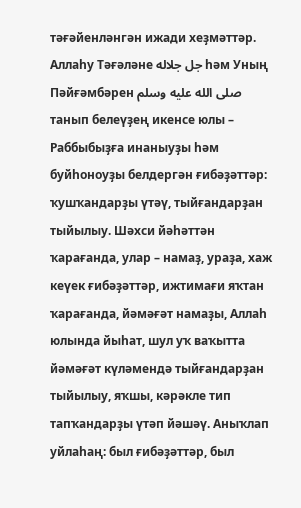тәғәйенләнгән ижади хеҙмәттәр. Аллаһу Тәғәләне جل جلاله һәм Уның Пәйғәмбәрен صلى الله عليه وسلم танып белеүҙең икенсе юлы – Раббыбыҙға инаныуҙы һәм буйһоноуҙы белдергән ғибәҙәттәр: ҡушҡандарҙы үтәү, тыйғандарҙан тыйылыу. Шәхси йәһәттән ҡарағанда, улар – намаҙ, ураҙа, хаж кеүек ғибәҙәттәр, ижтимағи яҡтан ҡарағанда, йәмәғәт намаҙы, Аллаһ юлында йыһат, шул уҡ ваҡытта йәмәғәт күләмендә тыйғандарҙан тыйылыу, яҡшы, кәрәкле тип тапҡандарҙы үтәп йәшәү. Аныҡлап уйлаһаң: был ғибәҙәттәр, был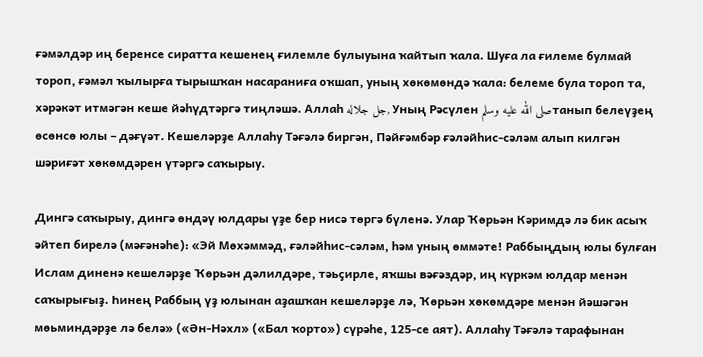ғәмәлдәр иң беренсе сиратта кешенең ғилемле булыуына ҡайтып ҡала. Шуға ла ғилеме булмай тороп, ғәмәл ҡылырға тырышҡан насараниға оҡшап, уның хөкөмөндә ҡала: белеме була тороп та, хәрәкәт итмәгән кеше йәһүдтәргә тиңләшә. Аллаһ جل جلاله, Уның Рәсүлен صلى الله عليه وسلمтанып белеүҙең өсөнсө юлы – дәғүәт. Кешеләрҙе Аллаһу Тәғәлә биргән, Пәйғәмбәр ғәләйһис-сәләм алып килгән шәриғәт хөкөмдәрен үтәргә саҡырыу.

Дингә саҡырыу, дингә өндәү юлдары үҙе бер нисә төргә бүленә. Улар Ҡөрьән Кәримдә лә бик асыҡ әйтеп бирелә (мәғәнәһе): «Эй Мөхәммәд, ғәләйһис-сәләм, һәм уның өммәте! Раббыңдың юлы булған Ислам диненә кешеләрҙе Ҡөрьән дәлилдәре, тәьҫирле, яҡшы вәғәздәр, иң күркәм юлдар менән саҡырығыҙ. Һинең Раббың үҙ юлынан аҙашҡан кешеләрҙе лә, Ҡөрьән хөкөмдәре менән йәшәгән мөьминдәрҙе лә белә» («Ән-Нәхл» («Бал ҡорто») сүрәһе, 125-се аят). Аллаһу Тәғәлә тарафынан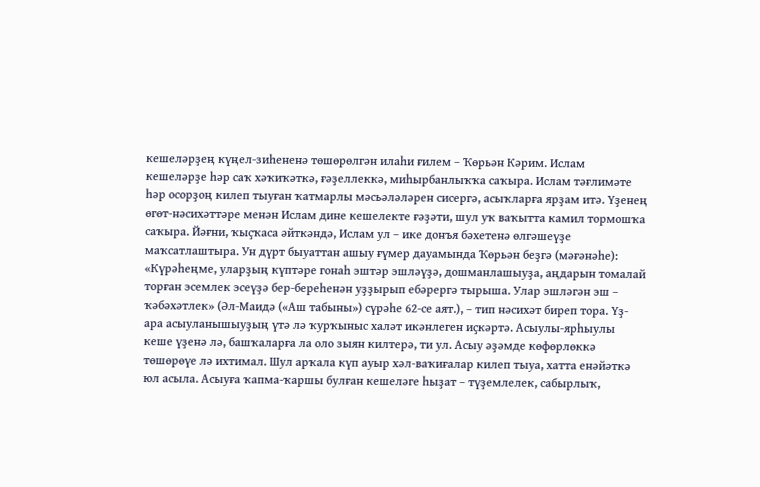кешеләрҙең күңел-зиһененә төшөрөлгән илаһи ғилем – Ҡөрьән Кәрим. Ислам кешеләрҙе һәр саҡ хәҡиҡәткә, ғәҙеллеккә, миһырбанлыҡҡа саҡыра. Ислам тәғлимәте һәр осорҙоң килеп тыуған ҡатмарлы мәсьәләләрен сисергә, асыҡларға ярҙам итә. Үҙенең өгөт-нәсихәттәре менән Ислам дине кешелекте ғәҙәти, шул уҡ ваҡытта камил тормошҡа саҡыра. Йәғни, ҡыҫҡаса әйткәндә, Ислам ул – ике донъя бәхетенә өлгәшеүҙе маҡсатлаштыра. Ун дүрт быуаттан ашыу ғүмер дауамында Ҡөрьән беҙгә (мәғәнәһе): «Күрәһеңме, уларҙың күптәре гонаһ эштәр эшләүҙә, дошманлашыуҙа, аңдарын томалай торған эсемлек эсеүҙә бер-береһенән уҙҙырып ебәрергә тырыша. Улар эшләгән эш – ҡәбәхәтлек» (Әл-Маидә («Аш табыны») сүрәһе 62-се аят.), – тип нәсихәт биреп тора. Үҙ-ара асыуланышыуҙың үтә лә ҡурҡыныс халәт икәнлеген иҫкәртә. Асыулы-ярһыулы кеше үҙенә лә, башҡаларға ла оло зыян килтерә, ти ул. Асыу әҙәмде көфөрлөккә төшөрөүе лә ихтимал. Шул арҡала күп ауыр хәл-ваҡиғалар килеп тыуа, хатта енәйәткә юл асыла. Асыуға ҡапма-ҡаршы булған кешеләге һыҙат – түҙемлелек, сабырлыҡ,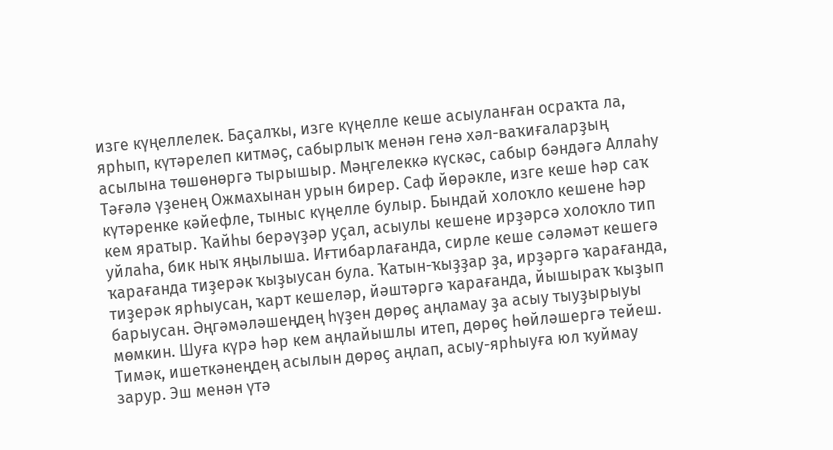изге күңеллелек. Баҫалҡы, изге күңелле кеше асыуланған осраҡта ла, ярһып, күтәрелеп китмәҫ, сабырлыҡ менән генә хәл-ваҡиғаларҙың асылына төшөнөргә тырышыр. Мәңгелеккә күскәс, сабыр бәндәгә Аллаһу Тәғәлә үҙенең Ожмахынан урын бирер. Саф йөрәкле, изге кеше һәр саҡ күтәренке кәйефле, тыныс күңелле булыр. Бындай холоҡло кешене һәр кем яратыр. Ҡайһы берәүҙәр уҫал, асыулы кешене ирҙәрсә холоҡло тип уйлаһа, бик ныҡ яңылыша. Иғтибарлағанда, сирле кеше сәләмәт кешегә ҡарағанда тиҙерәк ҡыҙыусан була. Ҡатын-ҡыҙҙар ҙа, ирҙәргә ҡарағанда, тиҙерәк ярһыусан, ҡарт кешеләр, йәштәргә ҡарағанда, йышыраҡ ҡыҙып барыусан. Әңгәмәләшеңдең һүҙен дөрөҫ аңламау ҙа асыу тыуҙырыуы мөмкин. Шуға күрә һәр кем аңлайышлы итеп, дөрөҫ һөйләшергә тейеш. Тимәк, ишеткәнеңдең асылын дөрөҫ аңлап, асыу-ярһыуға юл ҡуймау зарур. Эш менән үтә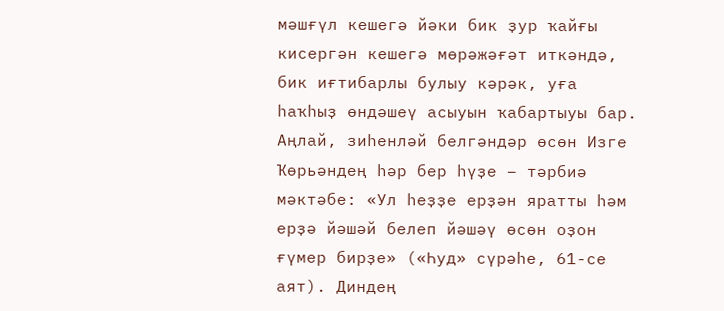мәшғүл кешегә йәки бик ҙур ҡайғы кисергән кешегә мөрәжәғәт иткәндә, бик иғтибарлы булыу кәрәк, уға һаҡһыҙ өндәшеү асыуын ҡабартыуы бар. Аңлай, зиһенләй белгәндәр өсөн Изге Ҡөрьәндең һәр бер һүҙе – тәрбиә мәктәбе: «Ул һеҙҙе ерҙән яратты һәм ерҙә йәшәй белеп йәшәү өсөн оҙон ғүмер бирҙе» («Һуд» сүрәһе, 61-се аят). Диндең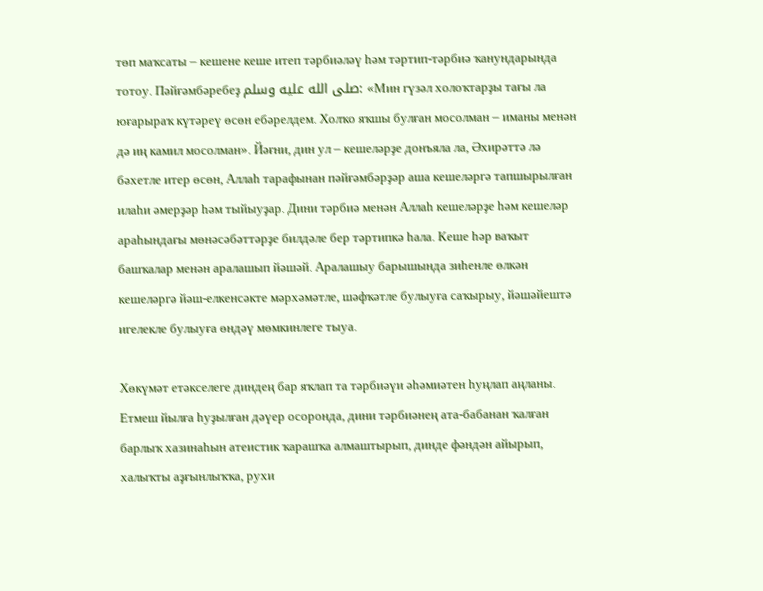төп маҡсаты – кешене кеше итеп тәрбиәләү һәм тәртип-тәрбиә ҡанундарында тотоу. Пәйғәмбәребеҙ صلى الله عليه وسلم: «Мин гүзәл холоҡтарҙы тағы ла юғарыраҡ күтәреү өсөн ебәрелдем. Холҡо яҡшы булған мосолман – иманы менән дә иң камил мосолман». Йәғни, дин ул – кешеләрҙе донъяла ла, Әхирәттә лә бәхетле итер өсөн, Аллаһ тарафынан пәйғәмбәрҙәр аша кешеләргә тапшырылған илаһи әмерҙәр һәм тыйыуҙар. Дини тәрбиә менән Аллаһ кешеләрҙе һәм кешеләр араһындағы мөнәсәбәттәрҙе билдәле бер тәртипкә һала. Кеше һәр ваҡыт башҡалар менән аралашып йәшәй. Аралашыу барышында зиһенле өлкән кешеләргә йәш-елкенсәкте мәрхәмәтле, шәфҡәтле булыуға саҡырыу, йәшәйештә игелекле булыуға өндәү мөмкинлеге тыуа.

Хөкүмәт етәкселеге диндең бар яҡлап та тәрбиәүи әһәмиәтен һуңлап аңланы. Етмеш йылға һуҙылған дәүер осоронда, дини тәрбиәнең ата-бабанан ҡалған барлыҡ хазинаһын атеистик ҡарашҡа алмаштырып, динде фәндән айырып, халыҡты аҙғынлыҡҡа, рухи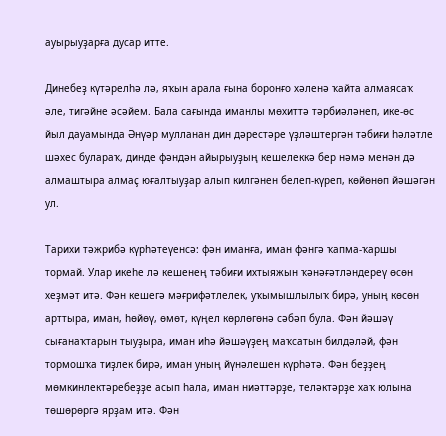ауырыуҙарға дусар итте.

Динебеҙ күтәрелһә лә, яҡын арала ғына боронғо хәленә ҡайта алмаясаҡ әле, тигәйне әсәйем. Бала сағында иманлы мөхиттә тәрбиәләнеп, ике-өс йыл дауамында Әнүәр мулланан дин дәрестәре үҙләштергән тәбиғи һәләтле шәхес булараҡ, динде фәндән айырыуҙың кешелеккә бер нәмә менән дә алмаштыра алмаҫ юғалтыуҙар алып килгәнен белеп-күреп, көйөнөп йәшәгән ул.

Тарихи тәжрибә күрһәтеүенсә: фән иманға, иман фәнгә ҡапма-ҡаршы тормай. Улар икеһе лә кешенең тәбиғи ихтыяжын ҡәнәғәтләндереү өсөн хеҙмәт итә. Фән кешегә мәғрифәтлелек, уҡымышлылыҡ бирә, уның көсөн арттыра, иман, һөйөү, өмөт, күңел көрлөгөнә сәбәп була. Фән йәшәү сығанаҡтарын тыуҙыра, иман иһә йәшәүҙең маҡсатын билдәләй, фән тормошҡа тиҙлек бирә, иман уның йүнәлешен күрһәтә. Фән беҙҙең мөмкинлектәребеҙҙе асып һала, иман ниәттәрҙе, теләктәрҙе хаҡ юлына төшөрөргә ярҙам итә. Фән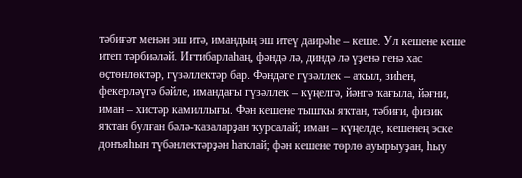тәбиғәт менән эш итә, имандың эш итеү даирәһе – кеше. Ул кешене кеше итеп тәрбиәләй. Иғтибарлаһаң, фәндә лә, диндә лә үҙенә генә хас өҫтөнлөктәр, гүзәллектәр бар. Фәндәге гүзәллек – аҡыл, зиһен, фекерләүгә бәйле, имандағы гүзәллек – күңелгә, йәнгә ҡағыла, йәғни, иман – хистәр камиллығы. Фән кешене тышҡы яҡтан, тәбиғи, физик яҡтан булған бәлә-ҡазаларҙан ҡурсалай; иман – күңелде, кешенең эске донъяһын түбәнлектәрҙән һаҡлай; фән кешене төрлө ауырыуҙан, һыу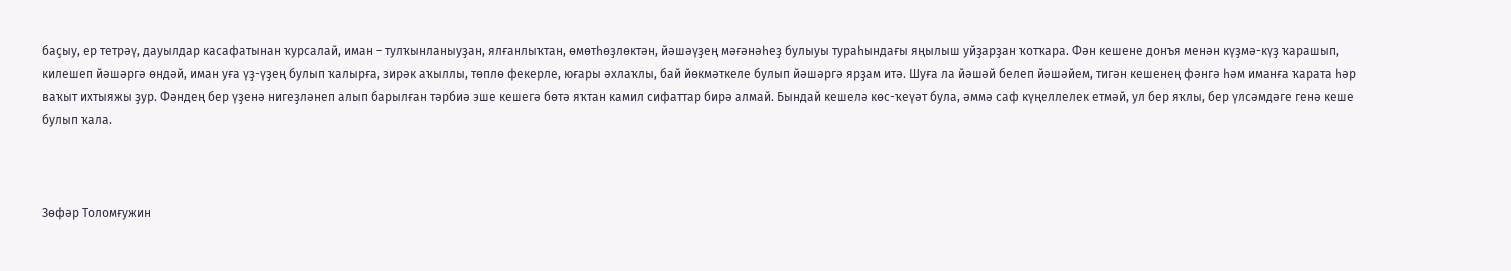баҫыу, ер тетрәү, дауылдар касафатынан ҡурсалай, иман – тулҡынланыуҙан, ялғанлыҡтан, өмөтһөҙлөктән, йәшәүҙең мәғәнәһеҙ булыуы тураһындағы яңылыш уйҙарҙан ҡотҡара. Фән кешене донъя менән күҙмә-күҙ ҡарашып, килешеп йәшәргә өндәй, иман уға үҙ-үҙең булып ҡалырға, зирәк аҡыллы, төплө фекерле, юғары әхлаҡлы, бай йөкмәткеле булып йәшәргә ярҙам итә. Шуға ла йәшәй белеп йәшәйем, тигән кешенең фәнгә һәм иманға ҡарата һәр ваҡыт ихтыяжы ҙур. Фәндең бер үҙенә нигеҙләнеп алып барылған тәрбиә эше кешегә бөтә яҡтан камил сифаттар бирә алмай. Бындай кешелә көс-ҡеүәт була, әммә саф күңеллелек етмәй, ул бер яҡлы, бер үлсәмдәге генә кеше булып ҡала.



Зөфәр Толомғужин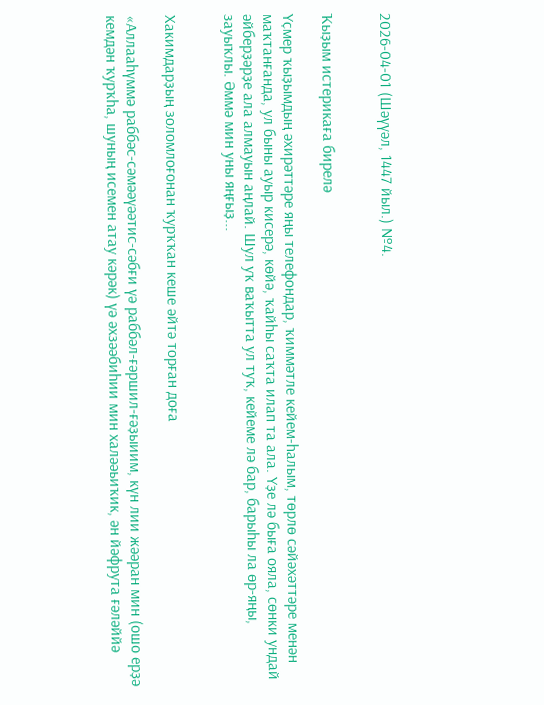2026-04-01 (Шәүүәл, 1447 йыл.) №4.


Ҡыҙым истерикаға бирелә

Үҫмер ҡыҙымдың әхирәттәре яңы телефондар, ҡиммәтле кейем-һалым, төрлө сәйәхәттәре менән маҡтанғанда, ул быны ауыр кисерә, көйә, ҡайһы саҡта илап та ала. Үҙе лә быға ояла, сөнки ундай әйберҙәрҙе ала алмауын аңлай. Шул уҡ ваҡытта ул туҡ, кейеме лә бар, барыһы ла өр-яңы, зауыҡлы. Әммә мин уны яңғыҙ...


Хакимдарҙың золомлоғонан ҡурҡҡан кеше әйтә торған доға

«Аллааһүммә раббәс-сәмәәүәәтис-сәбғи үә раббәл-ғәршил-ғәҙыиим, күн лии жәәран мин (ошо ерҙә кемдән ҡурҡһа, шуның исемен атау кәрәк) үә әхзәәбиһии мин халәәьиҡик, ән йәфрута ғәләййә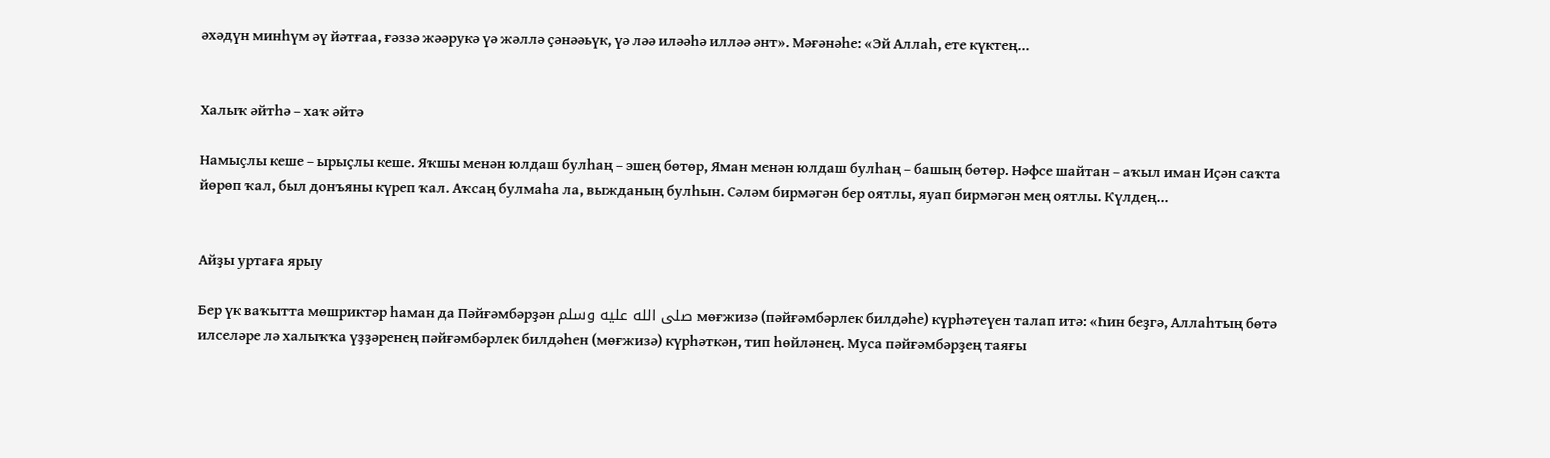әхәдүн минһүм әү йәтғаа, ғәззә жәәрукә үә жәллә ҫәнәәьүк, үә ләә иләәһә илләә әнт». Мәғәнәһе: «Эй Аллаһ, ете күктең...


Халыҡ әйтһә – хаҡ әйтә

Намыҫлы кеше – ырыҫлы кеше. Яҡшы менән юлдаш булһаң – эшең бөтөр, Яман менән юлдаш булһаң – башың бөтөр. Нәфсе шайтан – аҡыл иман Иҫән саҡта йөрөп ҡал, был донъяны күреп ҡал. Аҡсаң булмаһа ла, выжданың булһын. Сәләм бирмәгән бер оятлы, яуап бирмәгән мең оятлы. Күлдең...


Айҙы уртаға ярыу

Бер үк ваҡытта мөшриктәр һаман да Пәйғәмбәрҙән صلى الله عليه وسلم мөғжизә (пәйғәмбәрлек билдәһе) күрһәтеүен талап итә: «Һин беҙгә, Аллаһтың бөтә илселәре лә халыҡҡа үҙҙәренең пәйғәмбәрлек билдәһен (мөғжизә) күрһәткән, тип һөйләнең. Муса пәйғәмбәрҙең таяғы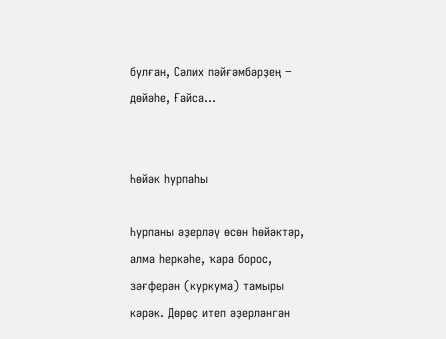булған, Сәлих пәйғәмбәрҙең − дөйәһе, Ғайса...


Һөйәк һурпаһы

Һурпаны әҙерләү өсөн һөйәктәр, алма һеркәһе, ҡара борос, зәғферән (куркума) тамыры кәрәк. Дөрөҫ итеп әҙерләнгән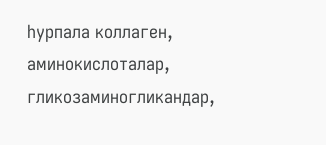һурпала коллаген, аминокислоталар, гликозаминогликандар,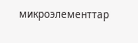микроэлементтар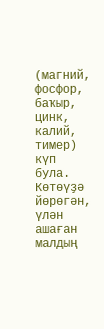(магний, фосфор, баҡыр, цинк, калий, тимер) күп була. Көтөүҙә йөрөгән, үлән ашаған малдың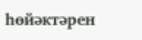һөйәктәрен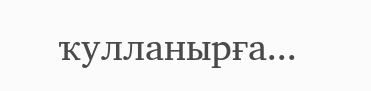ҡулланырға...